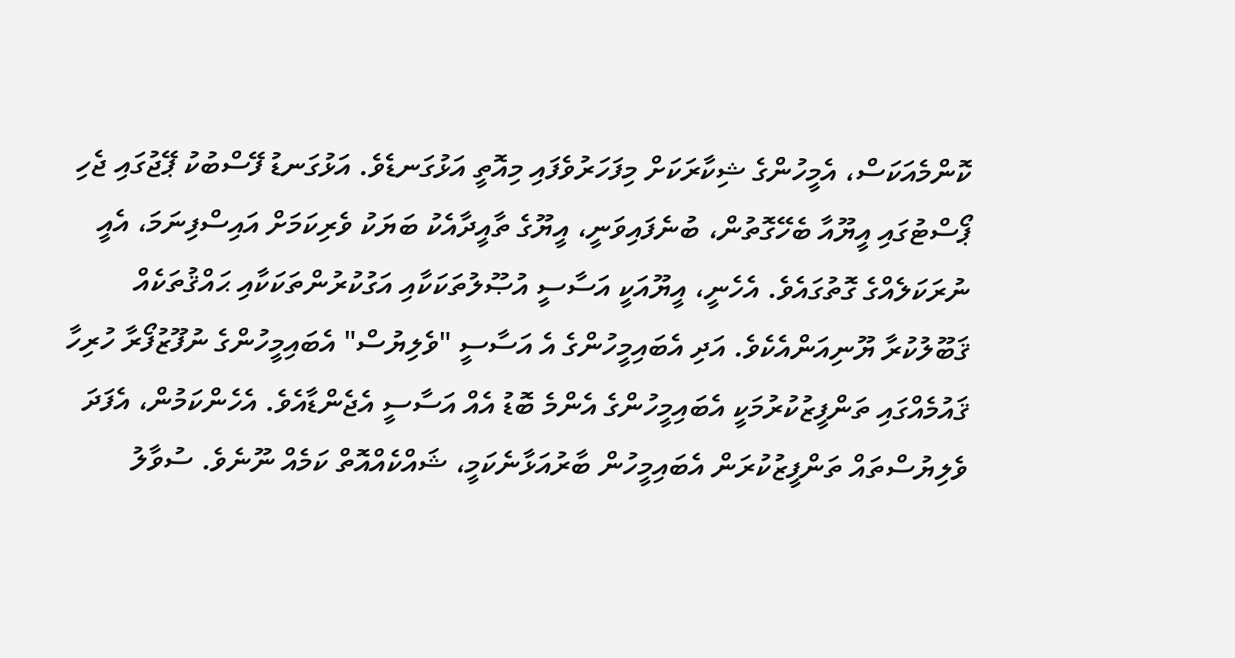ކޮންމެއަކަސް، އެމީހުންގެ ޝިކާރަކަށް މިފަހަރުވެފައި މިއޮތީ އަޅުގަނޑެވެ. އަޅުގަނޑު ފޭސްބުކު ޕޭޖުގައި ޖެހި ޕޯސްޓުގައި އީޔޫއާ ބެހޭގޮތުން، ބުނެފައިވަނީ، އީޔޫގެ ތާއީދާއެކު ބަޔަކު ވެރިކަމަށް އައިސްފިނަމަ، އެއީ ނުރަކަލެއްގެ ގޮތުގައެވެ. އެހެނީ، އީޔޫއަކީ އަސާސީ އުޞޫލުތަކަކާއި އަގުކުރުންތަކަކާއި ޙައްޤުތަކެއް ޤަބޫލުކުރާ ޔޫނިއަންއެކެވެ. އަދި އެބައިމީހުންގެ އެ އަސާސީ "ވެލިޔުސް" އެބައިމީހުންގެ ނުފޫޒުފޯރާ ހުރިހާ ޤައުމެއްގައި ތަންފީޒުކުރުމަކީ އެބައިމީހުންގެ އެންމެ ބޮޑު އެއް އަސާސީ އެޖެންޑާއެވެ. އެހެންކަމުން، އެފަދަ ވެލިޔުސްތައް ތަންފީޒުކުރަން އެބައިމީހުން ބާރުއަޅާނެކަމީ، ޝައްކެއްއޮތް ކަމެއް ނޫނެވެ. ސުވާލު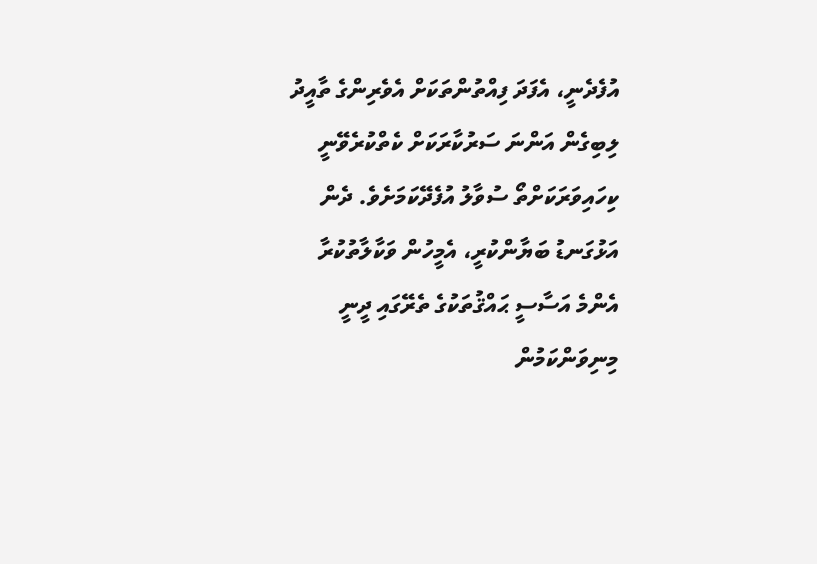އުފެދެނީ، އެފަދަ ފިއްތުންތަކަށް އެވެރިންގެ ތާއީދު ލިބިގެން އަންނަ ސަރުކާރަކަށް ކެތްކުރެވޭނީ ކިހައިވަރަކަށްތޯ ސުވާލު އުފެދޭކަމަށެވެ. ދެން އަޅުގަނޑު ބަޔާންކުރީ، އެމީހުން ވަކާލާތުކުރާ އެންމެ އަސާސީ ޙައްޤުތަކުގެ ތެރޭގައި ދީނީ މިނިވަންކަމުން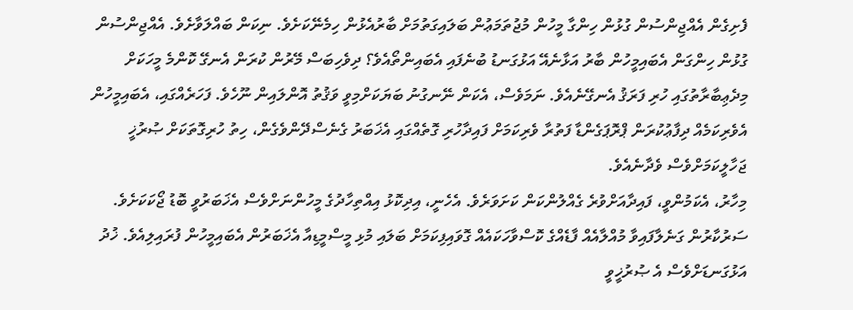ފެށިގެން އެއްޖިންސުން ގުޅުން ހިންގާ މީހުން މުޖުތަމަޢުން ބަލައިގަތުމަށް ބާރުއެޅުން ހިމެނޭކަށެވެ. ނިކަން ބައްލަވާށެވެ. އެއްޖިންސުން ގުޅުން ހިންގަން އެބައިމީހުން ބާރު އަޅާނެއޭ އަޅުގަނޑު ބުނެފައި އެބައިންތޯއެވެ؟ ދިވެހިބަސް މޭރުން ކުރަން އެނގޭ ކޮންމެ މީހަކަށް މިދެޢިބާރާތުގައި ހުރި ފަރަޤު އެނގޭނެއެވެ. ނަމަވެސް، އެކަން ނޭނގުނު ބަޔަކަށްމިވީ ވަޤުތު އޮންލައިން ނޫހެވެ. ފަހަރެއްގައި، އެބައިމީހުން އެވެރިކަމެއް ދިފާޢުކުރަން ޕްރޮޕަގެންޑާ ފަތުރާ ވެރިކަމަށް ފައިދާހުރި ގޮތެއްގައި އެޚަބަރު ގެނެސްދޭންވެގެން، ހިތު ހުރިގޮތަކަށް ޞުރުޚީ ޖަހާލީކަމަށްވެސް ވެދާނެއެވެ.
މިހާރު، އެކަމުންވީ، ފައިދާއަށްވުރެ ގެއްލުންކަން ކަށަވަރެވެ. އެހެނީ، އިދިކޮޅު އިއްތިހާދުގެ މީހުންނަށްވެސް އެޚަބަރުވީ ބޮޑު ޖޯކަކަށެވެ. ސަރުކާރުން ގަނެލާފައިވާ މުއްލާއެއް ފާޑެއްގެ ކޮސްވާހަކައެއް ގޮވައިފިކަމަށް ބަލައި މުޅި މީސްމީޑިއާ އެޚަބަރުން އެބައިމީހުން ފުރައިލިއެވެ. ޚުދު އަޅުގަނޑަށްވެސް އެ ޞުރުޚީވީ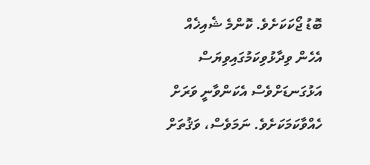ބޮޑު ޖޯކަކަށެވެ. ކޮންމެ ޝެއިޚެއް އެހެން ވިދާޅުވިކަމުގައިވިޔަސް އަޅުގަނޑަށްވެސް އެކަންވާނީ ވަރަށް ހެއްވާކަމަކަށެވެ. ނަމަވެސް، ވަޤުތަށް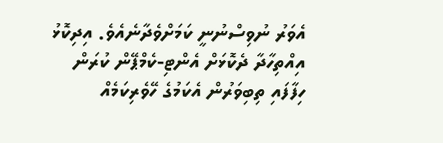އެވަރު ނުވިސްނުނީ ކަމަށްވެދާނެއެވެ. އިދިކޮޅު އިއްތިހާދާ ދެކޮޅަށް އެންޓި-ކެމްޕޭން ކުރަން ހިފާފައި ތިބިވަރުން އެކަމުގެ ހޭވެރިކަމެއް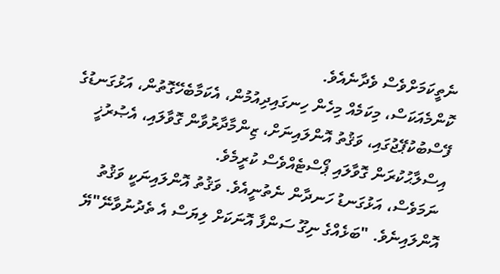ނެތީކަމަށްވެސް ވެދާނެއެވެ.
ކޮންމެއަކަސް، މިކަމެއް މިހެން ހިނގައިދިއުމުން، އެކަމާބެހޭގޮތުން، އަޅުގަނޑުގެ ފޭސްބުކުޕޭޖުގައި، ވަޤުތު އޮންލައިނަށް، ޒިންމާދާރުވާން ގޮވާލައި، އެޞުރުޚީ އިސްލާޙުކުރަން ގޮވާލައި ޕޯސްޓެއްވެސް ކުރީމެވެ.
 ނަމަވެސް، އަޅުގަނޑު ހަނދާން ނެތުނީއެވެ. ވަޤުތު އޮންލައިނަކީ ވަޤުތު އޮންލައިނެވެ. "ބަޅެއްގެ ނިގޫ ސަންފާ އޮނަކަށް ލިޔަސް އެ ތެދުނުވާނޭ"ޔޭ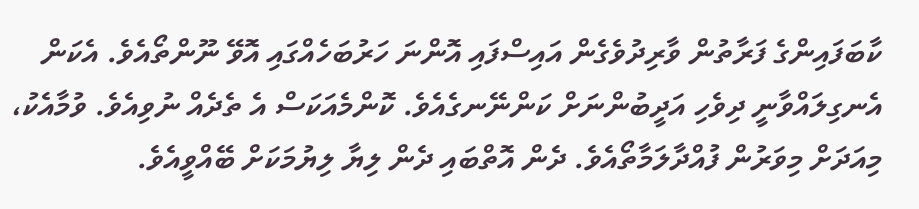ކާބަފައިންގެ ފަރާތުން ވާރިދުވެގެން އައިސްފައި އޮންނަ ހަރުބަހެއްގައި އޮވޭ ނޫންތޯއެވެ. އެކަން އެނގިލައްވާނީ ދިވެހި އަދީބުންނަށް ކަންނޭނގެއެވެ. ކޮންމެއަކަސް އެ ތެދެއް ނުވިއެވެ. ވުމާއެކު، މިއަދަށް މިވަރުން ފުއްދާލަމާތޯއެވެ. ދެން އޮތްބައި ދެން ލިޔާ ލިޔުމަކަށް ބޭއްވީއެވެ.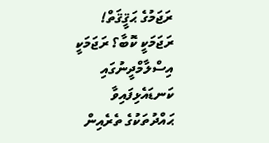ރަޖަމުގެ ޙަޤީޤަތް!
ރަޖަމަކީ ކޮބާ؟ ރަޖަމަކީ އިސްލާމްދީނުގައި ކަނޑައެޅިފައިވާ ޙައްދުތަކުގެ ތެރެއިން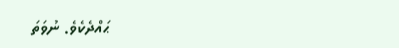ޙައްދެކެވެ. ނުވަތަ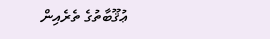ޢުޤޫބާތުގެ ތެރެއިން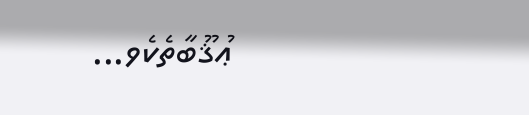ޢުޤޫބާތެކެވ...